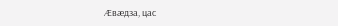Æвæдза, цас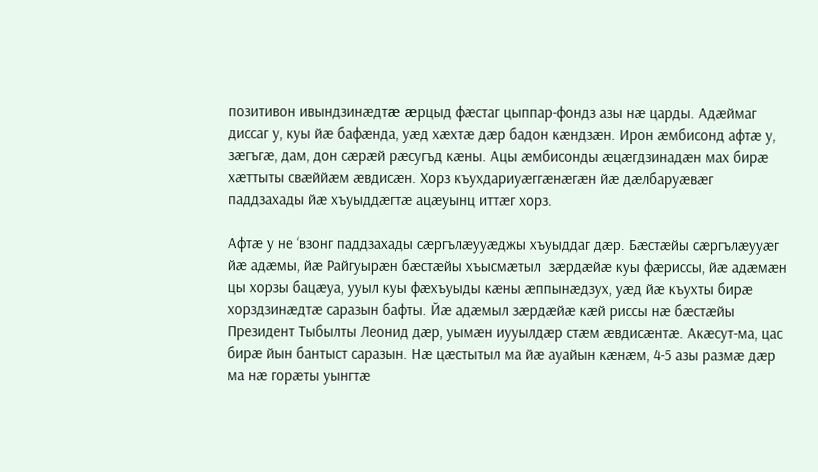позитивон ивындзинæдтæ æрцыд фæстаг цыппар-фондз азы нæ царды. Адæймаг диссаг у, куы йæ бафæнда, уæд хæхтæ дæр бадон кæндзæн. Ирон æмбисонд афтæ у, зæгъгæ, дам, дон сæрæй рæсугъд кæны. Ацы æмбисонды æцæгдзинадæн мах бирæ хæттыты свæййæм æвдисæн. Хорз къухдариуæггæнæгæн йæ дæлбаруæвæг паддзахады йæ хъуыддæгтæ ацæуынц иттæг хорз.

Афтæ у не ‘взонг паддзахады сæргълæууæджы хъуыддаг дæр. Бæстæйы сæргълæууæг йæ адæмы, йæ Райгуырæн бæстæйы хъысмæтыл  зæрдæйæ куы фæриссы, йæ адæмæн цы хорзы бацæуа, ууыл куы фæхъуыды кæны æппынæдзух, уæд йæ къухты бирæ хорздзинæдтæ саразын бафты. Йæ адæмыл зæрдæйæ кæй риссы нæ бæстæйы Президент Тыбылты Леонид дæр, уымæн иууылдæр стæм æвдисæнтæ. Акæсут-ма, цас бирæ йын бантыст саразын. Нæ цæстытыл ма йæ ауайын кæнæм, 4-5 азы размæ дæр ма нæ горæты уынгтæ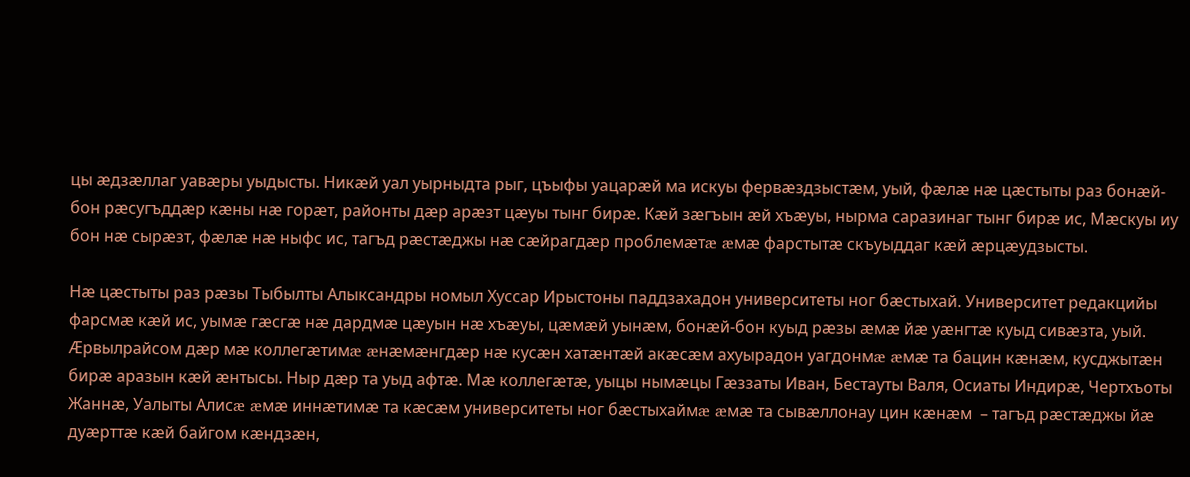цы æдзæллаг уавæры уыдысты. Никæй уал уырныдта рыг, цъыфы уацарæй ма искуы фервæздзыстæм, уый, фæлæ нæ цæстыты раз бонæй-бон рæсугъддæр кæны нæ горæт, районты дæр арæзт цæуы тынг бирæ. Кæй зæгъын æй хъæуы, нырма саразинаг тынг бирæ ис, Мæскуы иу бон нæ сырæзт, фæлæ нæ ныфс ис, тагъд рæстæджы нæ сæйрагдæр проблемæтæ æмæ фарстытæ скъуыддаг кæй æрцæудзысты.

Нæ цæстыты раз рæзы Тыбылты Алыксандры номыл Хуссар Ирыстоны паддзахадон университеты ног бæстыхай. Университет редакцийы фарсмæ кæй ис, уымæ гæсгæ нæ дардмæ цæуын нæ хъæуы, цæмæй уынæм, бонæй-бон куыд рæзы æмæ йæ уæнгтæ куыд сивæзта, уый. Æрвылрайсом дæр мæ коллегæтимæ æнæмæнгдæр нæ кусæн хатæнтæй акæсæм ахуырадон уагдонмæ æмæ та бацин кæнæм, кусджытæн бирæ аразын кæй æнтысы. Ныр дæр та уыд афтæ. Мæ коллегæтæ, уыцы нымæцы Гæззаты Иван, Бестауты Валя, Осиаты Индирæ, Чертхъоты Жаннæ, Уалыты Алисæ æмæ иннæтимæ та кæсæм университеты ног бæстыхаймæ æмæ та сывæллонау цин кæнæм  – тагъд рæстæджы йæ дуæрттæ кæй байгом кæндзæн,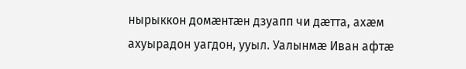нырыккон домæнтæн дзуапп чи дæтта, ахæм ахуырадон уагдон, ууыл. Уалынмæ Иван афтæ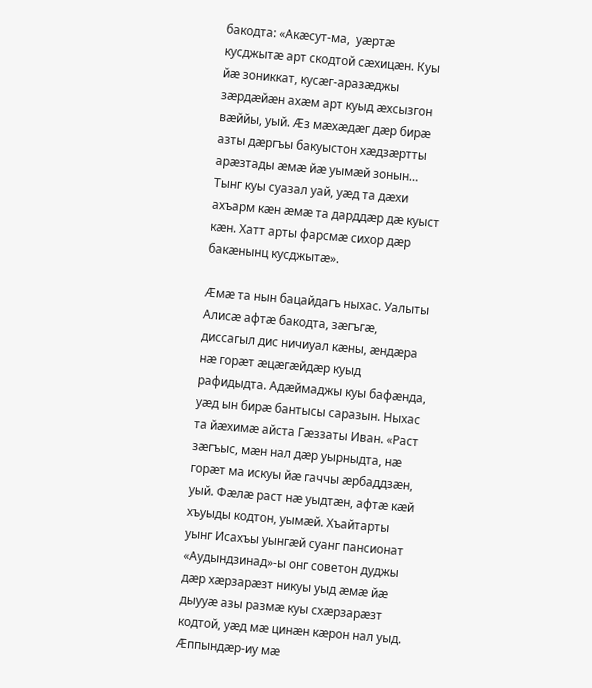бакодта: «Акæсут-ма,  уæртæ  кусджытæ арт скодтой сæхицæн. Куы йæ зониккат, кусæг-аразæджы зæрдæйæн ахæм арт куыд æхсызгон вæййы, уый. Æз мæхæдæг дæр бирæ азты дæргъы бакуыстон хæдзæртты арæзтады æмæ йæ уымæй зонын… Тынг куы суазал уай, уæд та дæхи ахъарм кæн æмæ та дарддæр дæ куыст кæн. Хатт арты фарсмæ сихор дæр бакæнынц кусджытæ».

Æмæ та нын бацайдагъ ныхас. Уалыты Алисæ афтæ бакодта, зæгъгæ, диссагыл дис ничиуал кæны, æндæра нæ горæт æцæгæйдæр куыд рафидыдта. Адæймаджы куы бафæнда, уæд ын бирæ бантысы саразын. Ныхас та йæхимæ айста Гæззаты Иван. «Раст зæгъыс, мæн нал дæр уырныдта, нæ горæт ма искуы йæ гаччы æрбаддзæн, уый. Фæлæ раст нæ уыдтæн, афтæ кæй хъуыды кодтон, уымæй. Хъайтарты уынг Исахъы уынгæй суанг пансионат «Аудындзинад»-ы онг советон дуджы дæр хæрзарæзт никуы уыд æмæ йæ дыууæ азы размæ куы схæрзарæзт кодтой, уæд мæ цинæн кæрон нал уыд. Æппындæр-иу мæ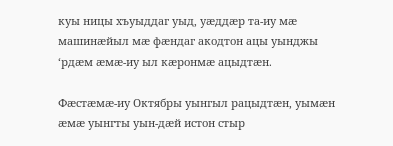куы ницы хъуыддаг уыд, уæддæр та-иу мæ машинæйыл мæ фæндаг акодтон ацы уынджы ‘рдæм æмæ-иу ыл кæронмæ ацыдтæн.

Фæстæмæ-иу Октябры уынгыл рацыдтæн, уымæн æмæ уынгты уын-дæй истон стыр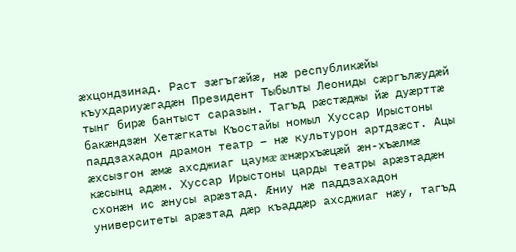æхцондзинад. Раст зæгъгæйæ, нæ республикæйы къухдариуæгадæн Президент Тыбылты Леониды сæргълæудæй тынг бирæ бантыст саразын. Тагъд рæстæджы йæ дуæрттæ бакæндзæн Хетæгкаты Къостайы номыл Хуссар Ирыстоны паддзахадон драмон театр – нæ культурон артдзæст. Ацы æхсызгон æмæ ахсджиаг цаумæ æнæрхъæцæй æн-хъæлмæ кæсынц адæм. Хуссар Ирыстоны царды театры арæзтадæн  схонæн ис æнусы арæзтад. Æниу нæ паддзахадон университеты арæзтад дæр къаддæр ахсджиаг нæу, тагъд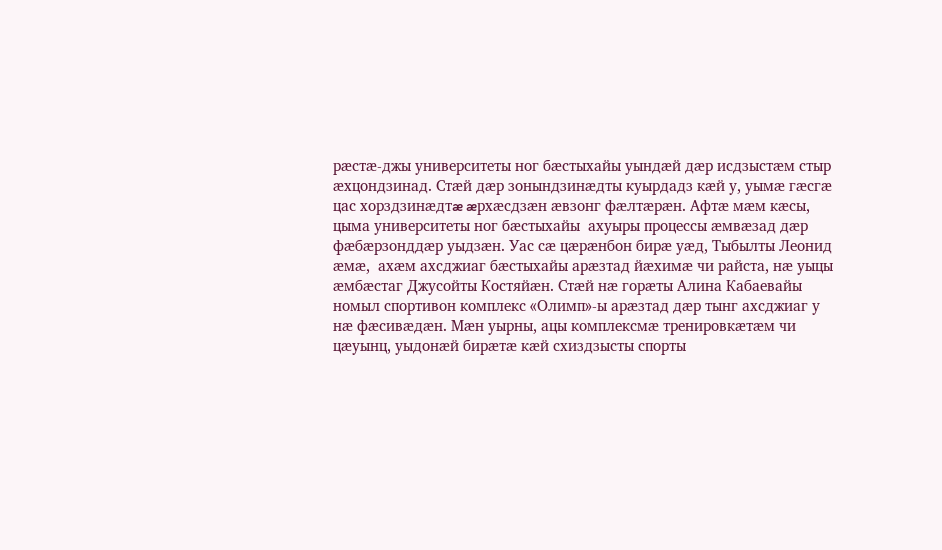рæстæ-джы университеты ног бæстыхайы уындæй дæр исдзыстæм стыр æхцондзинад. Стæй дæр зонындзинæдты куырдадз кæй у, уымæ гæсгæ цас хорздзинæдтæ æрхæсдзæн æвзонг фæлтæрæн. Афтæ мæм кæсы, цыма университеты ног бæстыхайы  ахуыры процессы æмвæзад дæр фæбæрзонддæр уыдзæн. Уас сæ цæрæнбон бирæ уæд, Тыбылты Леонид æмæ,  ахæм ахсджиаг бæстыхайы арæзтад йæхимæ чи райста, нæ уыцы æмбæстаг Джусойты Костяйæн. Стæй нæ горæты Алина Кабаевайы номыл спортивон комплекс «Олимп»-ы арæзтад дæр тынг ахсджиаг у нæ фæсивæдæн. Мæн уырны, ацы комплексмæ тренировкæтæм чи цæуынц, уыдонæй бирæтæ кæй схиздзысты спорты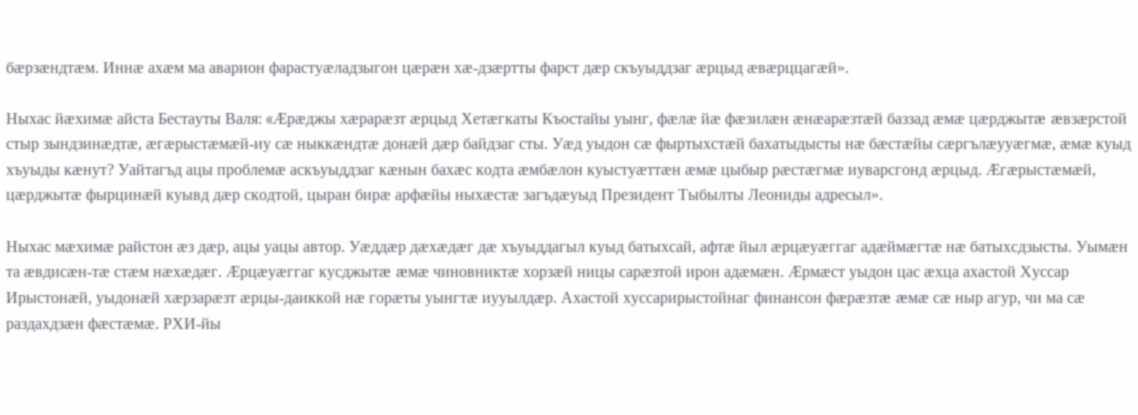бæрзæндтæм. Иннæ ахæм ма аварион фарастуæладзыгон цæрæн хæ-дзæртты фарст дæр скъуыддзаг æрцыд æвæрццагæй».

Ныхас йæхимæ айста Бестауты Валя: «Æрæджы хæрарæзт æрцыд Хетæгкаты Къостайы уынг, фæлæ йæ фæзилæн æнæарæзтæй баззад æмæ цæрджытæ æвзæрстой стыр зындзинæдтæ, æгæрыстæмæй-иу сæ ныккæндтæ донæй дæр байдзаг сты. Уæд уыдон сæ фыртыхстæй бахатыдысты нæ бæстæйы сæргълæууæгмæ, æмæ куыд хъуыды кæнут? Уайтагъд ацы проблемæ аскъуыддзаг кæнын бахæс кодта æмбæлон куыстуæттæн æмæ цыбыр рæстæгмæ иуварсгонд æрцыд. Æгæрыстæмæй, цæрджытæ фырцинæй куывд дæр скодтой, цыран бирæ арфæйы ныхæстæ загъдæуыд Президент Тыбылты Леониды адресыл».

Ныхас мæхимæ райстон æз дæр, ацы уацы автор. Уæддæр дæхæдæг дæ хъуыддагыл куыд батыхсай, афтæ йыл æрцæуæггаг адæймæгтæ нæ батыхсдзысты. Уымæн та æвдисæн-тæ стæм нæхæдæг. Æрцæуæггаг кусджытæ æмæ чиновниктæ хорзæй ницы сарæзтой ирон адæмæн. Æрмæст уыдон цас æхца ахастой Хуссар Ирыстонæй, уыдонæй хæрзарæзт æрцы-даиккой нæ горæты уынгтæ иууылдæр. Ахастой хуссарирыстойнаг финансон фæрæзтæ æмæ сæ ныр агур, чи ма сæ раздахдзæн фæстæмæ. РХИ-йы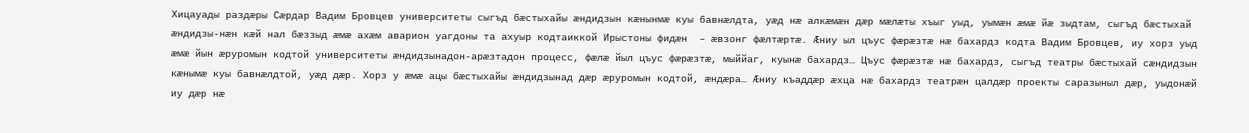Хицауады раздæры Сæрдар Вадим Бровцев университеты сыгъд бæстыхайы æндидзын кæнынмæ куы бавнæлдта, уæд нæ алкæмæн дæр мæлæты хъыг уыд, уымæн æмæ йæ зыдтам, сыгъд бæстыхай æндидзы-нæн кæй нал бæззыд æмæ ахæм аварион уагдоны та ахуыр кодтаиккой Ирыстоны фидæн  – æвзонг фæлтæртæ. Æниу ыл цъус фæрæзтæ нæ бахардз кодта Вадим Бровцев, иу хорз уыд æмæ йын æруромын кодтой университеты æндидзынадон-арæзтадон процесс, фæлæ йыл цъус фæрæзтæ, мыййаг, куынæ бахардз… Цъус фæрæзтæ нæ бахардз, сыгъд театры бæстыхай сæндидзын кæнымæ куы бавнæлдтой, уæд дæр. Хорз у æмæ ацы бæстыхайы æндидзынад дæр æруромын кодтой, æндæра… Æниу къаддæр æхца нæ бахардз театрæн цалдæр проекты саразыныл дæр, уыдонæй иу дæр нæ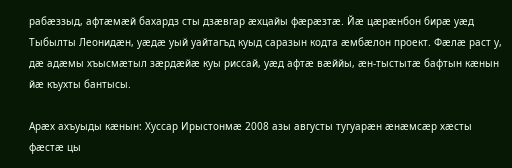рабæззыд, афтæмæй бахардз сты дзæвгар æхцайы фæрæзтæ. Йæ цæрæнбон бирæ уæд Тыбылты Леонидæн, уæдæ уый уайтагъд куыд саразын кодта æмбæлон проект. Фæлæ раст у, дæ адæмы хъысмæтыл зæрдæйæ куы риссай, уæд афтæ вæййы, æн-тыстытæ бафтын кæнын йæ къухты бантысы.

Арæх ахъуыды кæнын: Хуссар Ирыстонмæ 2008 азы августы тугуарæн æнæмсæр хæсты фæстæ цы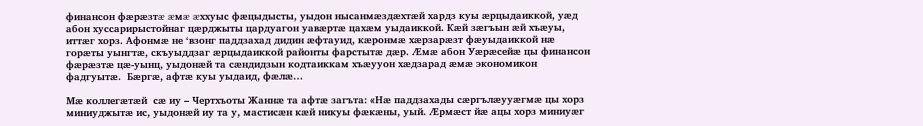финансон фæрæзтæ æмæ æххуыс фæцыдысты, уыдон нысанмæздæхтæй хардз куы æрцыдаиккой, уæд абон хуссарирыстойнаг цæрджыты цардуагон уавæртæ цахæм уыдаиккой. Кæй зæгъын æй хъæуы, иттæг хорз. Афонмæ не ‘взонг паддзахад дидин æфтауид, кæронмæ хæрзарæзт фæуыдаиккой нæ горæты уынгтæ, скъуыддзаг æрцыдаиккой районты фарстытæ дæр. Æмæ абон Уæрæсейæ цы финансон фæрæзтæ цæ-уынц, уыдонæй та сæндидзын кодтаиккам хъæууон хæдзарад æмæ экономикон фадгуытæ.  Бæргæ, афтæ куы уыдаид, фæлæ…

Мæ коллегæтæй  сæ иу – Чертхъоты Жаннæ та афтæ загъта: «Нæ паддзахады сæргълæууæгмæ цы хорз миниуджытæ ис, уыдонæй иу та у, мастисæн кæй никуы фæкæны, уый. Æрмæст йæ ацы хорз миниуæг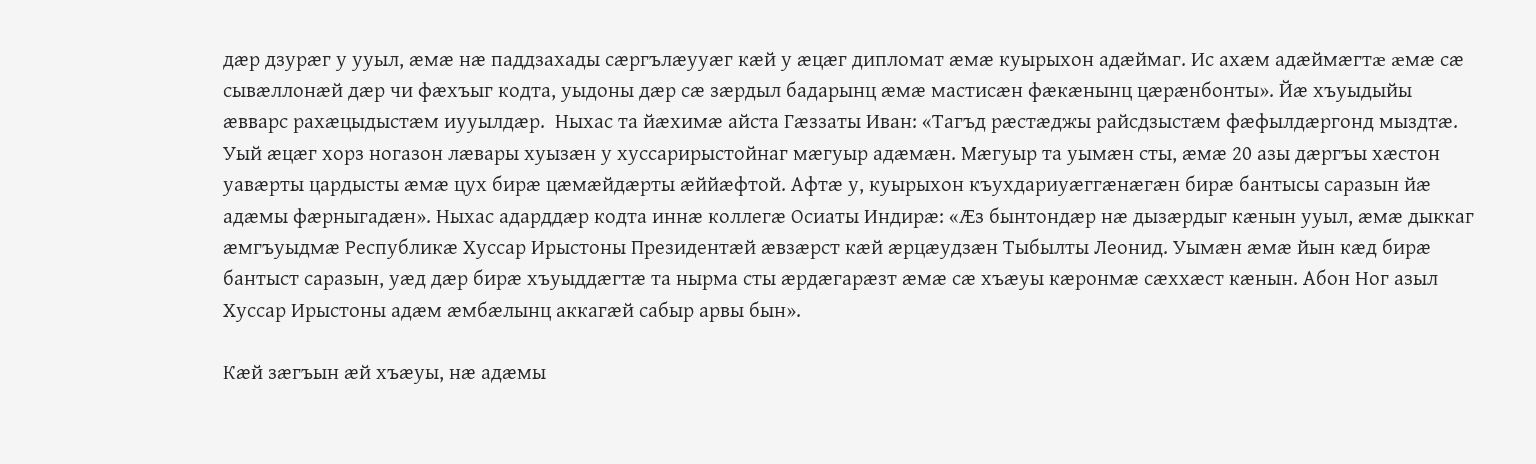дæр дзурæг у ууыл, æмæ нæ паддзахады сæргълæууæг кæй у æцæг дипломат æмæ куырыхон адæймаг. Ис ахæм адæймæгтæ æмæ сæ сывæллонæй дæр чи фæхъыг кодта, уыдоны дæр сæ зæрдыл бадарынц æмæ мастисæн фæкæнынц цæрæнбонты». Йæ хъуыдыйы æвварс рахæцыдыстæм иууылдæр.  Ныхас та йæхимæ айста Гæззаты Иван: «Тагъд рæстæджы райсдзыстæм фæфылдæргонд мыздтæ. Уый æцæг хорз ногазон лæвары хуызæн у хуссарирыстойнаг мæгуыр адæмæн. Мæгуыр та уымæн сты, æмæ 20 азы дæргъы хæстон уавæрты цардысты æмæ цух бирæ цæмæйдæрты æййæфтой. Афтæ у, куырыхон къухдариуæггæнæгæн бирæ бантысы саразын йæ адæмы фæрныгадæн». Ныхас адарддæр кодта иннæ коллегæ Осиаты Индирæ: «Æз бынтондæр нæ дызæрдыг кæнын ууыл, æмæ дыккаг æмгъуыдмæ Республикæ Хуссар Ирыстоны Президентæй æвзæрст кæй æрцæудзæн Тыбылты Леонид. Уымæн æмæ йын кæд бирæ бантыст саразын, уæд дæр бирæ хъуыддæгтæ та нырма сты æрдæгарæзт æмæ сæ хъæуы кæронмæ сæххæст кæнын. Абон Ног азыл Хуссар Ирыстоны адæм æмбæлынц аккагæй сабыр арвы бын».

Кæй зæгъын æй хъæуы, нæ адæмы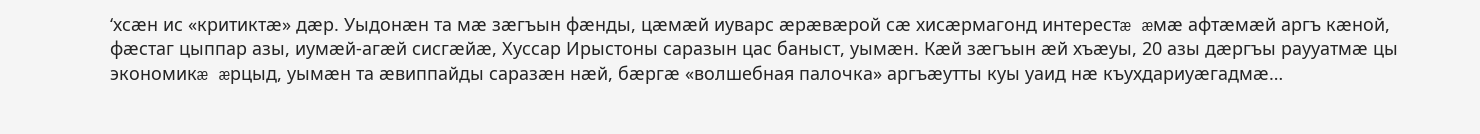‘хсæн ис «критиктæ» дæр. Уыдонæн та мæ зæгъын фæнды, цæмæй иуварс æрæвæрой сæ хисæрмагонд интерестæ æмæ афтæмæй аргъ кæной, фæстаг цыппар азы, иумæй-агæй сисгæйæ, Хуссар Ирыстоны саразын цас баныст, уымæн. Кæй зæгъын æй хъæуы, 20 азы дæргъы раууатмæ цы экономикæ æрцыд, уымæн та æвиппайды саразæн нæй, бæргæ «волшебная палочка» аргъæутты куы уаид нæ къухдариуæгадмæ…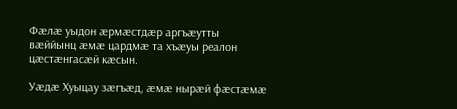Фæлæ уыдон æрмæстдæр аргъæутты вæййынц æмæ цардмæ та хъæуы реалон цæстæнгасæй кæсын.

Уæдæ Хуыцау зæгъæд, æмæ нырæй фæстæмæ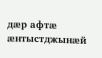дæр афтæ æнтыстджынæй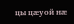цы цæуой нæ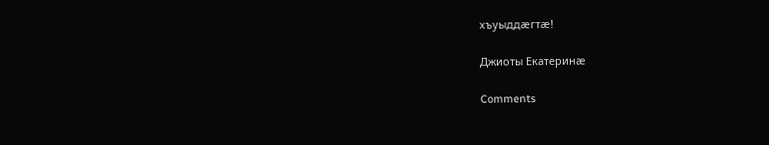хъуыддæгтæ!

Джиоты Екатеринæ

Comments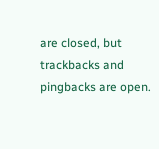are closed, but trackbacks and pingbacks are open.